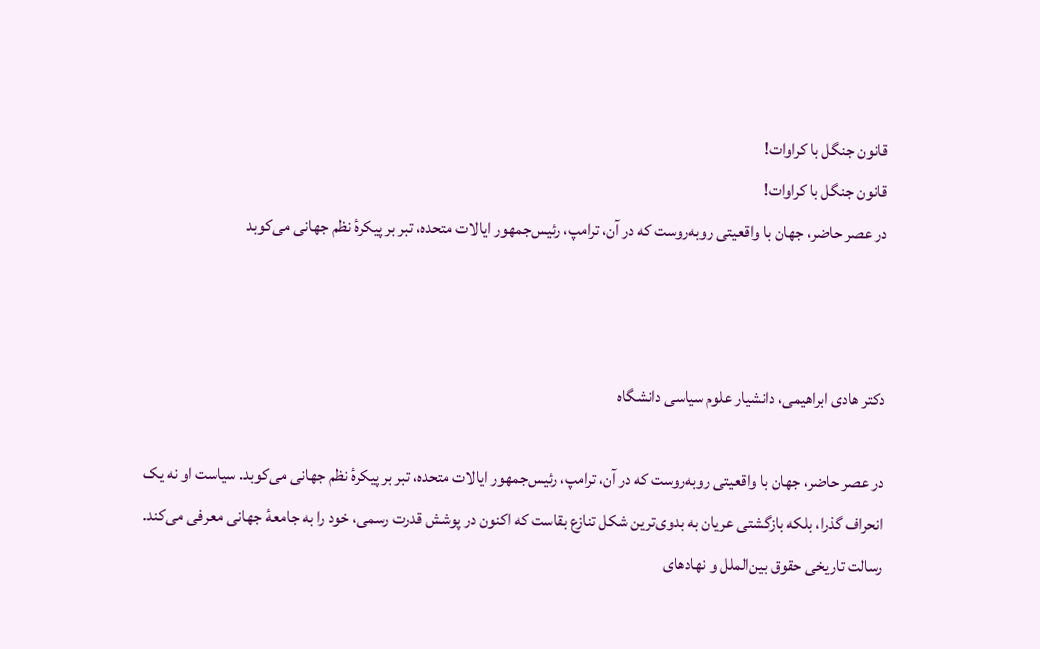قانون جنگل با کراوات!
قانون جنگل با کراوات!
در عصر حاضر، جهان با واقعیتی روبه‌روست که در آن، ترامپ، رئیس‌جمهور ایالات متحده، تبر بر پیکرهٔ نظم جهانی می‌کوبد



دکتر هادی ابراهیمی، دانشیار علوم سیاسی دانشگاه

در عصر حاضر، جهان با واقعیتی روبه‌روست که در آن، ترامپ، رئیس‌جمهور ایالات متحده، تبر بر پیکرهٔ نظم جهانی می‌کوبد. سیاست او نه یک انحراف گذرا، بلکه بازگشتی عریان به بدوی‌ترین شکل تنازع بقاست که اکنون در پوشش قدرت رسمی، خود را به جامعهٔ جهانی معرفی می‌کند. رسالت تاریخی حقوق بین‌الملل و نهادهای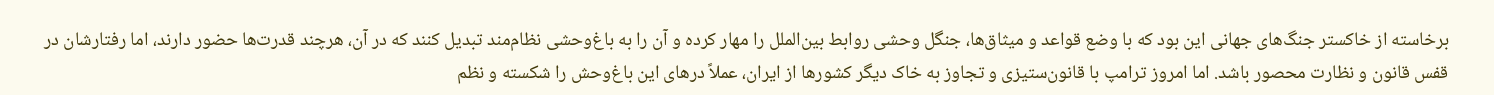برخاسته از خاکستر جنگ‌های جهانی این بود که با وضع قواعد و میثاق‌ها، جنگل وحشی روابط بین‌الملل را مهار کرده و آن را به باغ‌وحشی نظام‌مند تبدیل کنند که در آن، هرچند قدرت‌ها حضور دارند، اما رفتارشان در قفس قانون و نظارت محصور باشد. اما امروز ترامپ با قانون‌ستیزی و تجاوز به خاک دیگر کشورها از ایران، عملاً درهای این باغ‌وحش را شکسته و نظم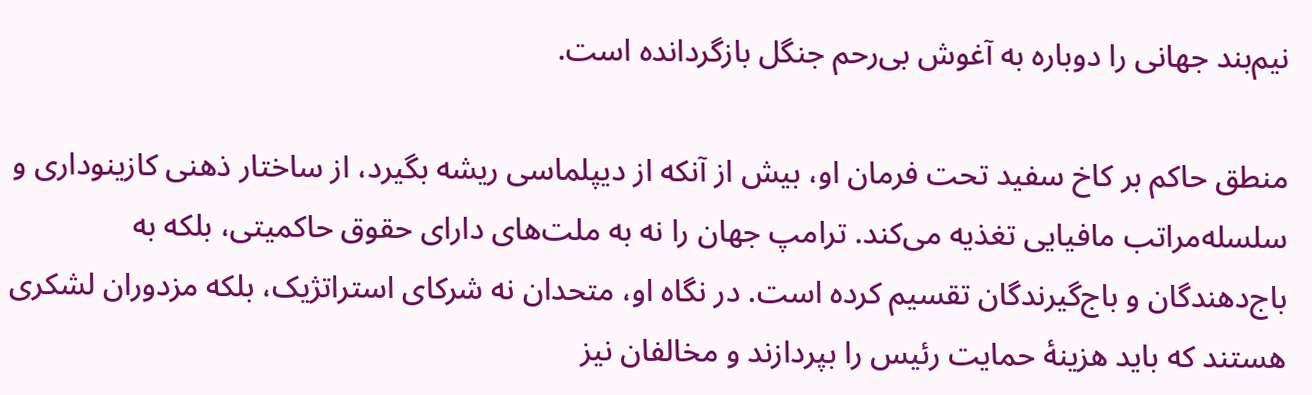نیم‌بند جهانی را دوباره به آغوش بی‌رحم جنگل بازگردانده است.

منطق حاکم بر کاخ سفید تحت فرمان او، بیش از آنکه از دیپلماسی ریشه بگیرد، از ساختار ذهنی کازینوداری و سلسله‌مراتب مافیایی تغذیه می‌کند. ترامپ جهان را نه به ملت‌های دارای حقوق حاکمیتی، بلکه به باج‌دهندگان و باج‌گیرندگان تقسیم کرده است. در نگاه او، متحدان نه شرکای استراتژیک، بلکه مزدوران لشکری هستند که باید هزینهٔ حمایت رئیس را بپردازند و مخالفان نیز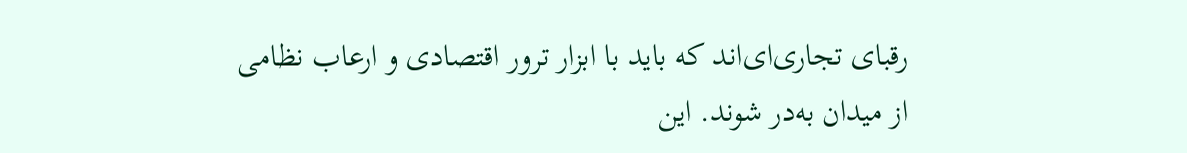رقبای تجاری‌ای‌اند که باید با ابزار ترور اقتصادی و ارعاب نظامی از میدان به‌در شوند. این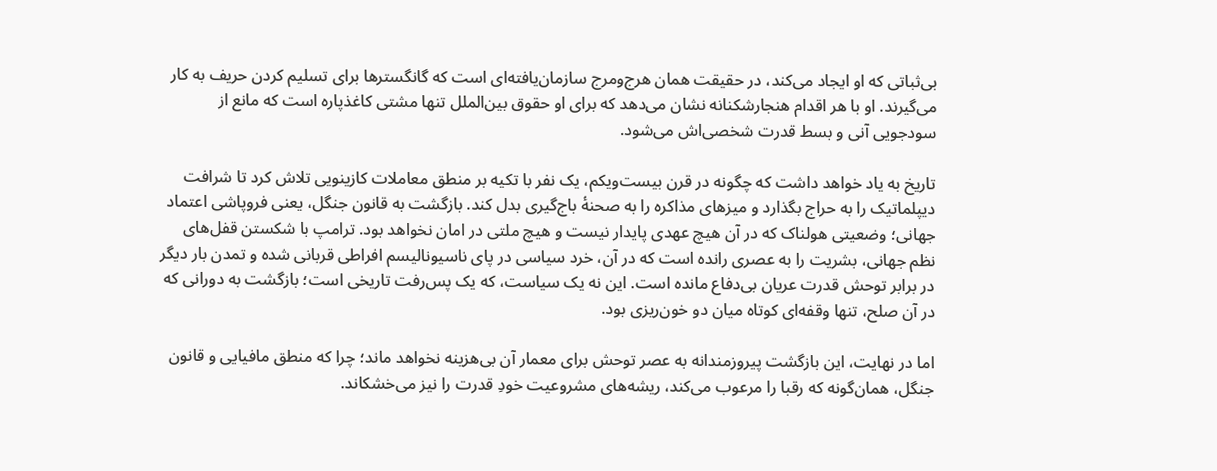بی‌ثباتی که او ایجاد می‌کند، در حقیقت همان هرج‌ومرج سازمان‌یافته‌ای است که گانگسترها برای تسلیم کردن حریف به کار می‌گیرند. او با هر اقدام هنجارشکنانه نشان می‌دهد که برای او حقوق بین‌الملل تنها مشتی کاغذپاره است که مانع از سودجویی آنی و بسط قدرت شخصی‌اش می‌شود.

تاریخ به یاد خواهد داشت که چگونه در قرن بیست‌ویکم، یک نفر با تکیه بر منطق معاملات کازینویی تلاش کرد تا شرافت دیپلماتیک را به حراج بگذارد و میزهای مذاکره را به صحنهٔ باج‌گیری بدل کند. بازگشت به قانون جنگل، یعنی فروپاشی اعتماد جهانی؛ وضعیتی هولناک که در آن هیچ عهدی پایدار نیست و هیچ ملتی در امان نخواهد بود. ترامپ با شکستن قفل‌های نظم جهانی، بشریت را به عصری رانده است که در آن، خرد سیاسی در پای ناسیونالیسم افراطی قربانی شده و تمدن بار دیگر در برابر توحش قدرت عریان بی‌دفاع مانده است. این نه یک سیاست، که یک پس‌رفت تاریخی است؛ بازگشت به دورانی که در آن صلح، تنها وقفه‌ای کوتاه میان دو خون‌ریزی بود.

اما در نهایت، این بازگشت پیروزمندانه به عصر توحش برای معمار آن بی‌هزینه نخواهد ماند؛ چرا که منطق مافیایی و قانون جنگل، همان‌گونه که رقبا را مرعوب می‌کند، ریشه‌های مشروعیت خودِ قدرت را نیز می‌خشکاند.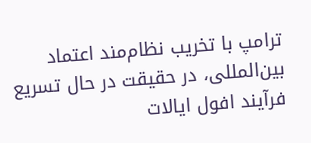ترامپ با تخریب نظام‌مند اعتماد بین‌المللی، در حقیقت در حال تسریع فرآیند افول ایالات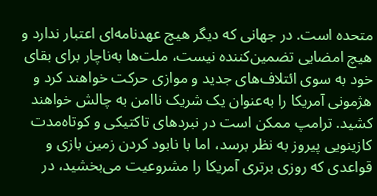متحده است. در جهانی که دیگر هیچ عهدنامه‌ای اعتبار ندارد و هیچ امضایی تضمین‌کننده نیست، ملت‌ها به‌ناچار برای بقای خود به سوی ائتلاف‌های جدید و موازی حرکت خواهند کرد و هژمونی آمریکا را به‌عنوان یک شریک ناامن به چالش خواهند کشید. ترامپ ممکن است در نبردهای تاکتیکی و کوتاه‌مدت کازینویی پیروز به نظر برسد، اما با نابود کردن زمین بازی و قواعدی که روزی برتری آمریکا را مشروعیت می‌بخشید، در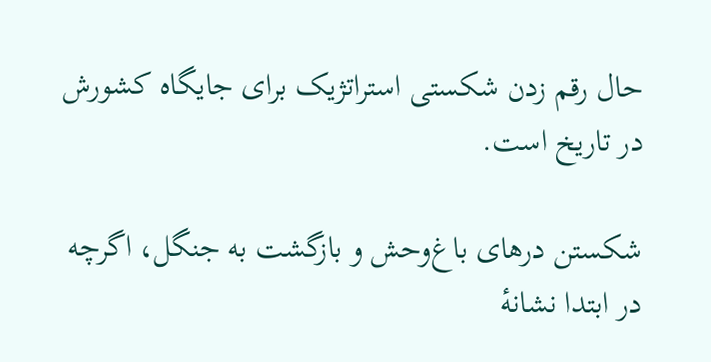حال رقم زدن شکستی استراتژیک برای جایگاه کشورش در تاریخ است.

شکستن درهای باغ‌وحش و بازگشت به جنگل، اگرچه در ابتدا نشانهٔ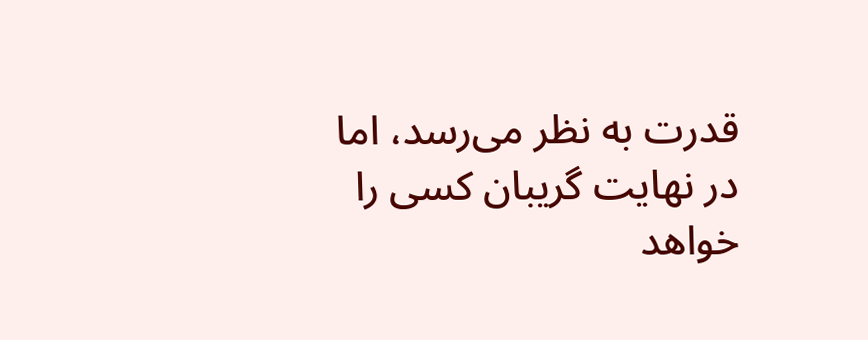قدرت به نظر می‌رسد، اما در نهایت گریبان کسی را خواهد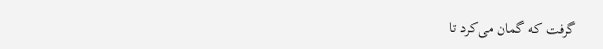گرفت که گمان می‌کرد تا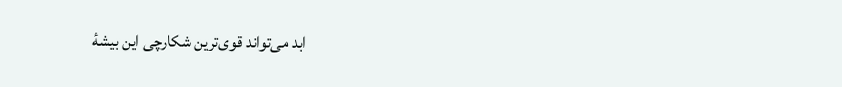ابد می‌تواند قوی‌ترین شکارچی این بیشهٔ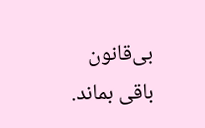بی‌قانون باقی بماند.